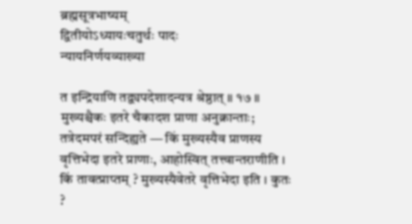ब्रह्मसूत्रभाष्यम्
द्वितीयोऽध्यायःचतुर्थः पादः
न्यायनिर्णयव्याख्या

त इन्द्रियाणि तद्व्यपदेशादन्यत्र श्रेष्ठात् ॥ १७ ॥
मुख्यश्चैकः इतरे चैकादश प्राणा अनुक्रान्ताः; तत्रेदमपरं सन्दिह्यते — किं मुख्यस्यैव प्राणस्य वृत्तिभेदा इतरे प्राणाः, आहोस्वित् तत्त्वान्तराणीति । किं तावत्प्राप्तम् ? मुख्यस्यैवेतरे वृत्तिभेदा इति । कुतः ?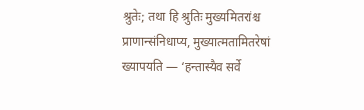श्रुतेः; तथा हि श्रुतिः मुख्यमितरांश्च प्राणान्संनिधाप्य, मुख्यात्मतामितरेषां ख्यापयति — ‘हन्तास्यैव सर्वे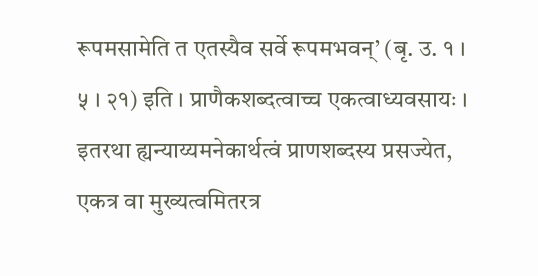रूपमसामेति त एतस्यैव सर्वे रूपमभवन्’ (बृ. उ. १ । ५ । २१) इति । प्राणैकशब्दत्वाच्च एकत्वाध्यवसायः । इतरथा ह्यन्याय्यमनेकार्थत्वं प्राणशब्दस्य प्रसज्येत, एकत्र वा मुख्यत्वमितरत्र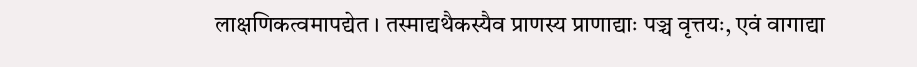लाक्षणिकत्वमापद्येत । तस्माद्यथैकस्यैव प्राणस्य प्राणाद्याः पञ्च वृत्तयः, एवं वागाद्या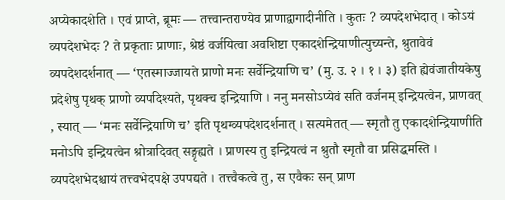अप्येकादशेति । एवं प्राप्ते, ब्रूमः — तत्त्वान्तराण्येव प्राणाद्वागादीनीति । कुतः ? व्यपदेशभेदात् । कोऽयं व्यपदेशभेदः ? ते प्रकृताः प्राणाः, श्रेष्ठं वर्जयित्वा अवशिष्टा एकादशेन्द्रियाणीत्युच्यन्ते, श्रुतावेवं व्यपदेशदर्शनात् — ‘एतस्माज्जायते प्राणो मनः सर्वेन्द्रियाणि च’ (मु. उ. २ । १ । ३) इति ह्येवंजातीयकेषु प्रदेशेषु पृथक् प्राणो व्यपदिश्यते, पृथक्च इन्द्रियाणि । ननु मनसोऽप्येवं सति वर्जनम् इन्द्रियत्वेन, प्राणवत् , स्यात् — ‘मनः सर्वेन्द्रियाणि च’ इति पृथग्व्यपदेशदर्शनात् । सत्यमेतत् — स्मृतौ तु एकादशेन्द्रियाणीति मनोऽपि इन्द्रियत्वेन श्रोत्रादिवत् सङ्गृह्यते । प्राणस्य तु इन्द्रियत्वं न श्रुतौ स्मृतौ वा प्रसिद्धमस्ति । व्यपदेशभेदश्चायं तत्त्वभेदपक्षे उपपद्यते । तत्त्वैकत्वे तु, स एवैकः सन् प्राण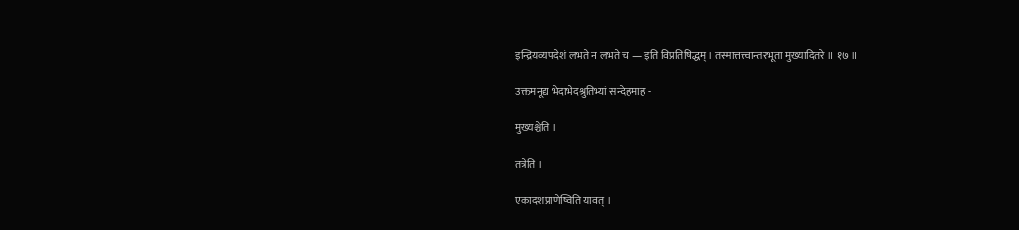इन्द्रियव्यपदेशं लभते न लभते च — इति विप्रतिषिद्धम् । तस्मात्तत्त्वान्तरभूता मुख्यादितरे ॥ १७ ॥

उक्तमनूद्य भेदाभेदश्रुतिभ्यां सन्देहमाह -

मुख्यश्चेति ।

तत्रेति ।

एकादशप्राणेष्विति यावत् ।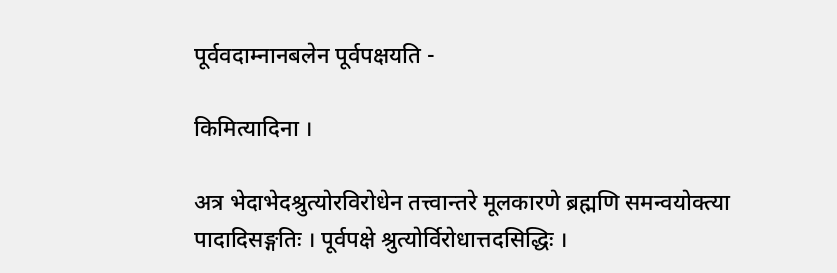पूर्ववदाम्नानबलेन पूर्वपक्षयति -

किमित्यादिना ।

अत्र भेदाभेदश्रुत्योरविरोधेन तत्त्वान्तरे मूलकारणे ब्रह्मणि समन्वयोक्त्या पादादिसङ्गतिः । पूर्वपक्षे श्रुत्योर्विरोधात्तदसिद्धिः ।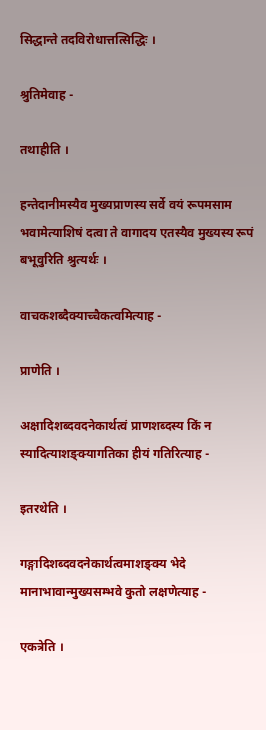सिद्धान्ते तदविरोधात्तत्सिद्धिः ।

श्रुतिमेवाह -

तथाहीति ।

हन्तेदानीमस्यैव मुख्यप्राणस्य सर्वे वयं रूपमसाम भवामेत्याशिषं दत्वा ते वागादय एतस्यैव मुख्यस्य रूपं बभूवुरिति श्रुत्यर्थः ।

वाचकशब्दैक्याच्चैकत्वमित्याह -

प्राणेति ।

अक्षादिशब्दवदनेकार्थत्वं प्राणशब्दस्य किं न स्यादित्याशङ्क्यागतिका हीयं गतिरित्याह -

इतरथेति ।

गङ्गादिशब्दवदनेकार्थत्वमाशङ्क्य भेदे मानाभावान्मुख्यसम्भवे कुतो लक्षणेत्याह -

एकत्रेति ।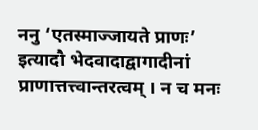ननु ‘एतस्माज्जायते प्राणः’ इत्यादौ भेदवादाद्वागादीनां प्राणात्तत्त्वान्तरत्वम् । न च मनः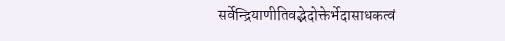सर्वेन्द्रियाणीतिवद्भेदोक्तेर्भेदासाधकत्वं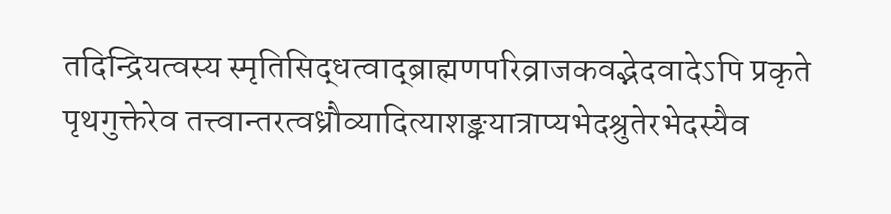तदिन्द्रियत्वस्य स्मृतिसिद्धत्वाद्ब्राह्मणपरिव्राजकवद्भेदवादेऽपि प्रकृते पृथगुक्तेरेव तत्त्वान्तरत्वध्रौव्यादित्याशङ्क्यात्राप्यभेदश्रुतेरभेदस्यैव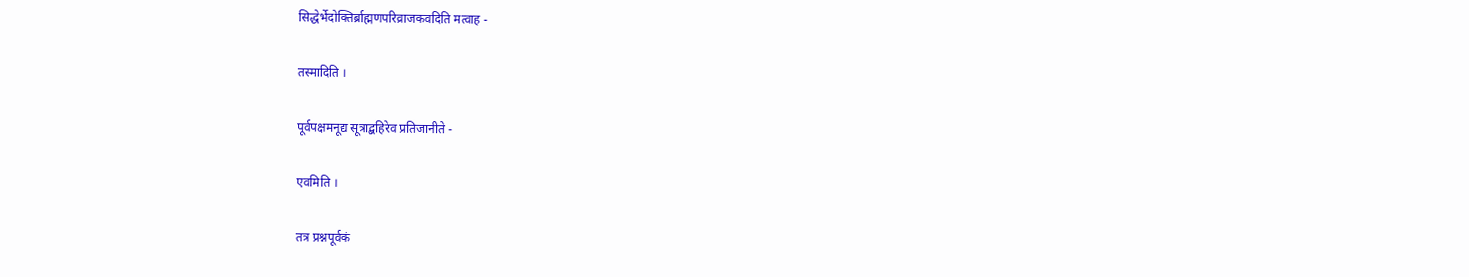सिद्धेर्भेदोक्तिर्ब्राह्मणपरिव्राजकवदिति मत्वाह -

तस्मादिति ।

पूर्वपक्षमनूद्य सूत्राद्बहिरेव प्रतिजानीते -

एवमिति ।

तत्र प्रश्नपूर्वकं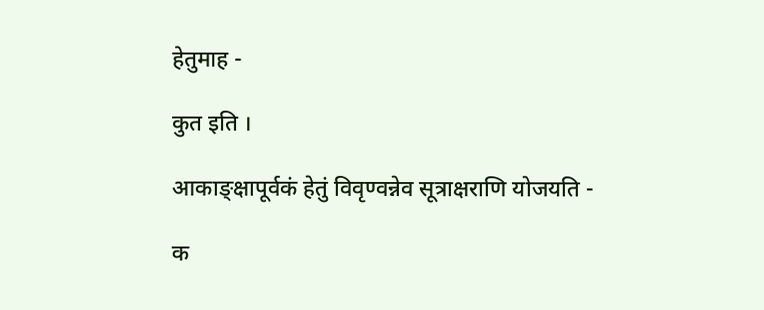हेतुमाह -

कुत इति ।

आकाङ्क्षापूर्वकं हेतुं विवृण्वन्नेव सूत्राक्षराणि योजयति -

क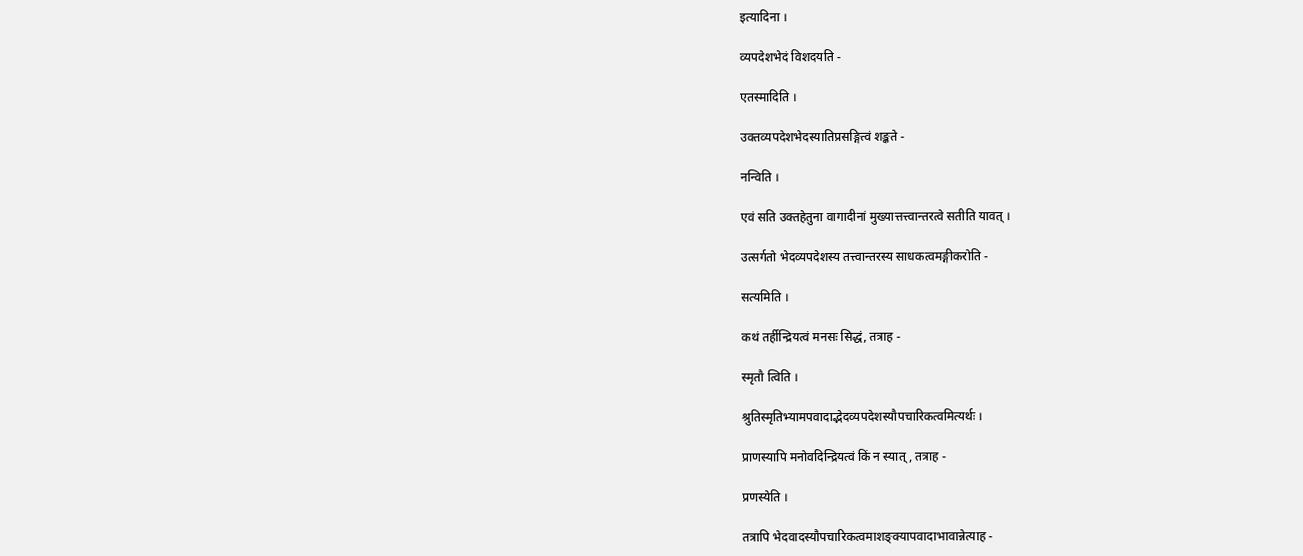इत्यादिना ।

व्यपदेशभेदं विशदयति -

एतस्मादिति ।

उक्तव्यपदेशभेदस्यातिप्रसङ्गित्वं शङ्कते -

नन्विति ।

एवं सति उक्तहेतुना वागादीनां मुख्यात्तत्त्वान्तरत्वे सतीति यावत् ।

उत्सर्गतो भेदव्यपदेशस्य तत्त्वान्तरस्य साधकत्वमङ्गीकरोति -

सत्यमिति ।

कथं तर्हीन्द्रियत्वं मनसः सिद्धं, तत्राह -

स्मृतौ त्विति ।

श्रुतिस्मृतिभ्यामपवादाद्भेदव्यपदेशस्यौपचारिकत्वमित्यर्थः ।

प्राणस्यापि मनोवदिन्द्रियत्वं किं न स्यात् , तत्राह -

प्रणस्येति ।

तत्रापि भेदवादस्यौपचारिकत्वमाशङ्क्यापवादाभावान्नेत्याह -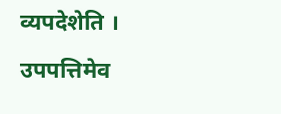व्यपदेशेति ।

उपपत्तिमेव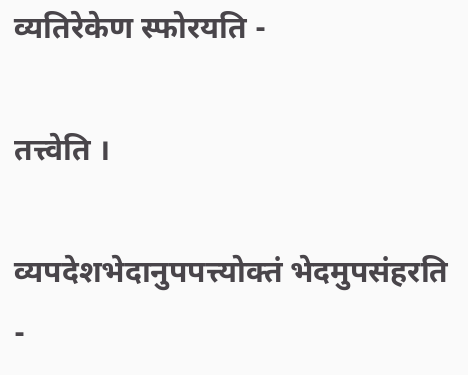व्यतिरेकेण स्फोरयति -

तत्त्वेति ।

व्यपदेशभेदानुपपत्त्योक्तं भेदमुपसंहरति -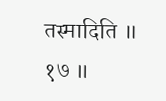तस्मादिति ॥ १७ ॥